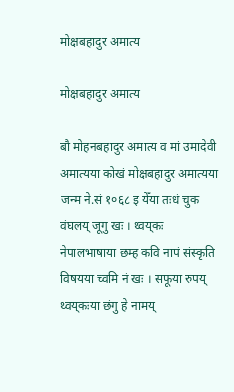मोक्षबहादुर अमात्य

मोक्षबहादुर अमात्य

बौ मोहनबहादुर अमात्य व मां उमादेवी अमात्यया कोखं मोक्षबहादुर अमात्यया जन्म ने.सं १०६८ इ येँया तःधं चुक वंघलय् जूगु खः । थ्वय्‌कः नेपालभाषाया छम्ह कवि नापं संस्कृति विषयया च्वमि नं खः । सफूया रुपय् थ्वय्‌कःया छंगु हे नामय्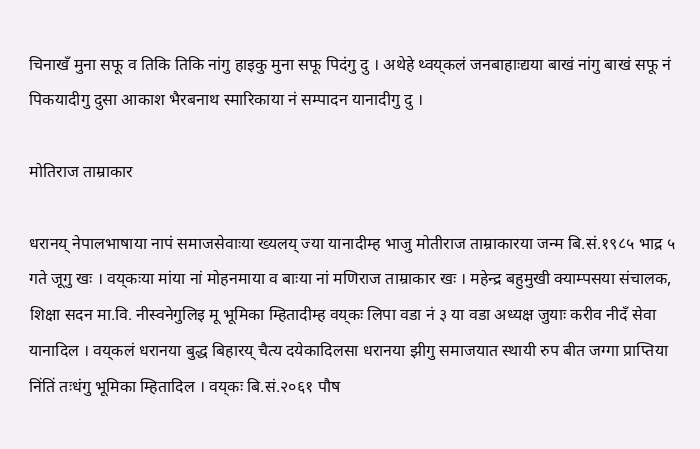चिनाखँ मुना सफू व तिकि तिकि नांगु हाइकु मुना सफू पिदंगु दु । अथेहे थ्वय्‌कलं जनबाहाःद्यया बाखं नांगु बाखं सफू नं पिकयादीगु दुसा आकाश भैरबनाथ स्मारिकाया नं सम्पादन यानादीगु दु ।

मोतिराज ताम्राकार

धरानय् नेपालभाषाया नापं समाजसेवाःया ख्यलय् ज्या यानादीम्ह भाजु मोतीराज ताम्राकारया जन्म बि.सं.१९८५ भाद्र ५ गते जूगु खः । वय्‌कःया मांया नां मोहनमाया व बाःया नां मणिराज ताम्राकार खः । महेन्द्र बहुमुखी क्याम्पसया संचालक, शिक्षा सदन मा.वि. नीस्वनेगुलिइ मू भूमिका म्हितादीम्ह वय्‌कः लिपा वडा नं ३ या वडा अध्यक्ष जुयाः करीव नीदँ सेवा यानादिल । वय्‌कलं धरानया बुद्ध बिहारय् चैत्य दयेकादिलसा धरानया झीगु समाजयात स्थायी रुप बीत जग्गा प्राप्तिया निंतिं तःधंगु भूमिका म्हितादिल । वय्‌कः बि.सं.२०६१ पौष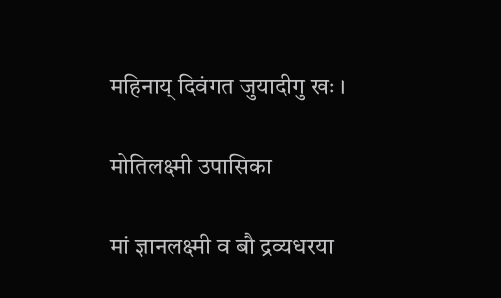महिनाय् दिवंगत जुयादीगु खः ।

मोतिलक्ष्मी उपासिका

मां ज्ञानलक्ष्मी व बौ द्रव्यधरया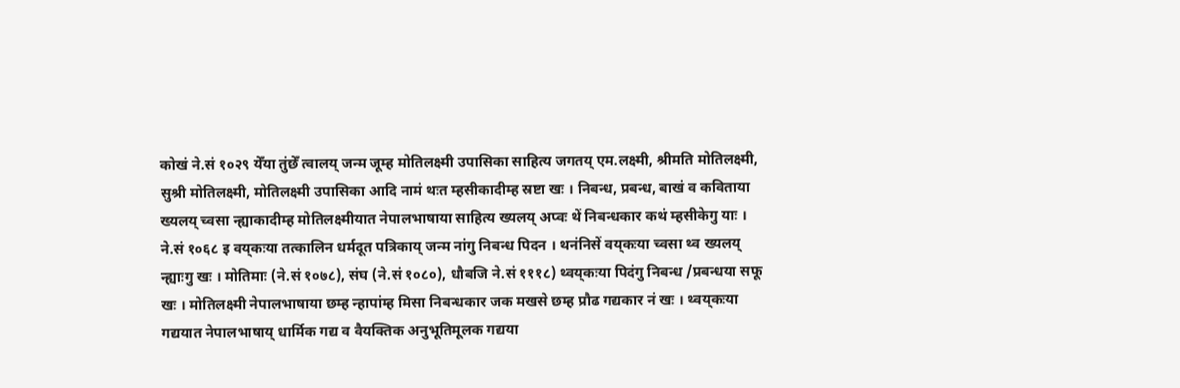कोखं ने.सं १०२९ येँया तुंछेँ त्वालय् जन्म जूम्ह मोतिलक्ष्मी उपासिका साहित्य जगतय् एम.लक्ष्मी, श्रीमति मोतिलक्ष्मी, सुश्री मोतिलक्ष्मी, मोतिलक्ष्मी उपासिका आदि नामं थःत म्हसीकादीम्ह स्रष्टा खः । निबन्ध, प्रबन्ध, बाखं व कविताया ख्यलय् च्वसा न्ह्याकादीम्ह मोतिलक्ष्मीयात नेपालभाषाया साहित्य ख्यलय् अप्वः थें निबन्धकार कथं म्हसीकेगु याः । ने.सं १०६८ इ वय्‌कःया तत्कालिन धर्मदूत पत्रिकाय् जन्म नांगु निबन्ध पिदन । थनंनिसें वय्‌कःया च्वसा थ्व ख्यलय् न्ह्याःगु खः । मोतिमाः (ने.सं १०७८), संघ (ने.सं १०८०), धौबजि ने.सं १११८) थ्वय्‌कःया पिदंगु निबन्ध /प्रबन्धया सफू खः । मोतिलक्ष्मी नेपालभाषाया छम्ह न्हापांम्ह मिसा निबन्धकार जक मखसे छम्ह प्रौढ गद्यकार नं खः । थ्वय्‌कःया गद्ययात नेपालभाषाय् धार्मिक गद्य व वैयक्तिक अनुभूतिमूलक गद्यया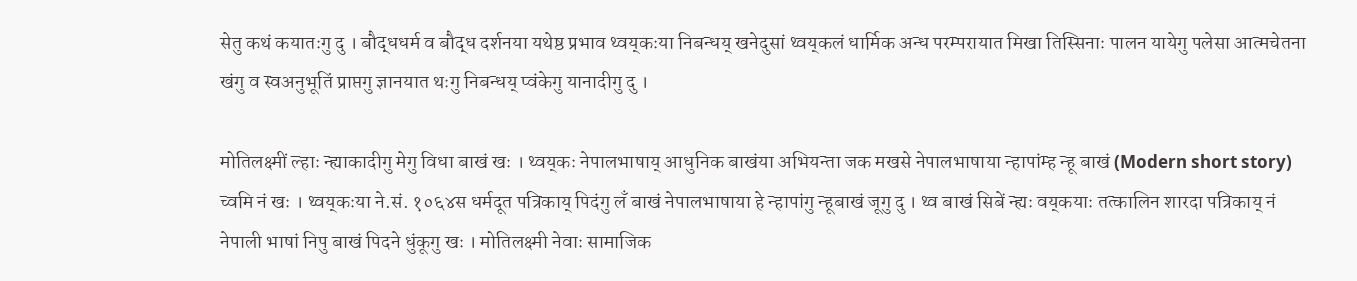सेतु कथं कयातःगु दु । बौद्धधर्म व बौद्ध दर्शनया यथेष्ठ प्रभाव थ्वय्‌कःया निबन्धय् खनेदुसां थ्वय्‌कलं धार्मिक अन्ध परम्परायात मिखा तिस्सिनाः पालन यायेगु पलेसा आत्मचेतना खंगु व स्वअनुभूतिं प्राप्तगु ज्ञानयात थःगु निबन्धय् प्वंकेगु यानादीगु दु ।

मोतिलक्ष्मीं ल्हाः न्ह्याकादीगु मेगु विधा बाखं खः । थ्वय्‌कः नेपालभाषाय् आधुनिक बाखंया अभियन्ता जक मखसे नेपालभाषाया न्हापांम्ह न्हू बाखं (Modern short story) च्वमि नं खः । थ्वय्‌कःया ने.सं. १०६४स धर्मदूत पत्रिकाय् पिदंगु लँ बाखं नेपालभाषाया हे न्हापांगु न्हूबाखं जूगु दु । थ्व बाखं सिबें न्ह्यः वय्‌कयाः तत्कालिन शारदा पत्रिकाय् नं नेपाली भाषां निपु बाखं पिदने धुंकूगु खः । मोतिलक्ष्मी नेवाः सामाजिक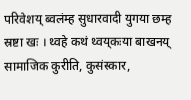परिवेशय् ब्वलंम्ह सुधारवादी युगया छम्ह स्रष्टा खः । थ्वहे कथं थ्वय्‌कःया बाखनय् सामाजिक कुरीति, कुसंस्कार,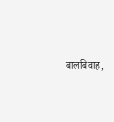बालबिवाह,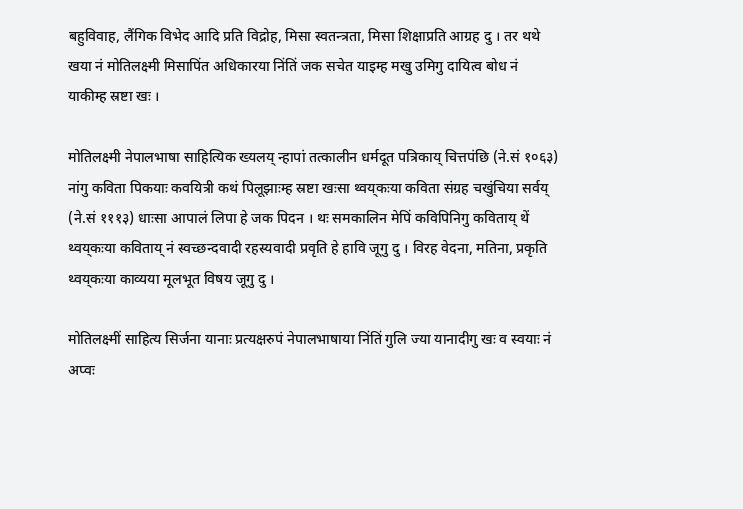बहुविवाह, लैंगिक विभेद आदि प्रति विद्रोह, मिसा स्वतन्त्रता, मिसा शिक्षाप्रति आग्रह दु । तर थथे खया नं मोतिलक्ष्मी मिसापिंत अधिकारया निंतिं जक सचेत याइम्ह मखु उमिगु दायित्व बोध नं याकीम्ह स्रष्टा खः ।

मोतिलक्ष्मी नेपालभाषा साहित्यिक ख्यलय् न्हापां तत्कालीन धर्मदूत पत्रिकाय् चित्तपंछि (ने.सं १०६३) नांगु कविता पिकयाः कवयित्री कथं पिलूझाःम्ह स्रष्टा खःसा थ्वय्‌कःया कविता संग्रह चखुंचिया सर्वय् (ने.सं १११३) धाःसा आपालं लिपा हे जक पिदन । थः समकालिन मेपिं कविपिनिगु कविताय् थें थ्वय्‌कःया कविताय् नं स्वच्छन्दवादी रहस्यवादी प्रवृति हे हावि जूगु दु । विरह वेदना, मतिना, प्रकृति थ्वय्‌कःया काव्यया मूलभूत विषय जूगु दु ।

मोतिलक्ष्मीं साहित्य सिर्जना यानाः प्रत्यक्षरुपं नेपालभाषाया निंतिं गुलि ज्या यानादीगु खः व स्वयाः नं अप्वः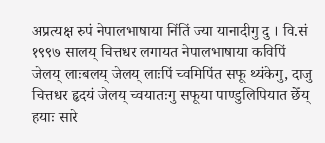अप्रत्यक्ष रुपं नेपालभाषाया निंतिं ज्या यानादीगु दु । वि.सं १९९७ सालय् चित्तधर लगायत नेपालभाषाया कविपिं जेलय् लाःबलय् जेलय् लाःपिं च्वमिपिंत सफू थ्यंकेगु, दाजु चित्तधर हृदयं जेलय् च्वयातःगु सफूया पाण्डुलिपियात छेँय् हयाः सारे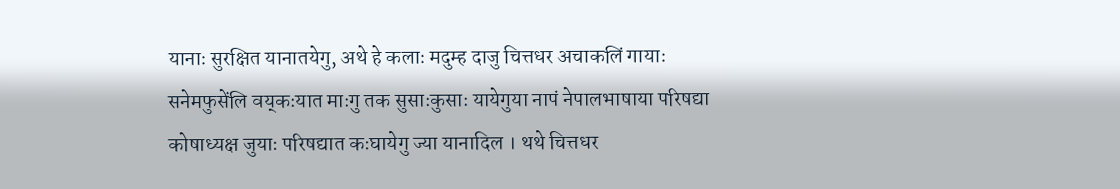यानाः सुरक्षित यानातयेगु, अथे हे कलाः मदुम्ह दाजु चित्तधर अचाकलिं गायाः सनेमफुसेंलि वय्‌कःयात माःगु तक सुसाःकुसाः यायेगुया नापं नेपालभाषाया परिषद्या कोषाध्यक्ष जुयाः परिषद्यात कःघायेगु ज्या यानादिल । थथे चित्तधर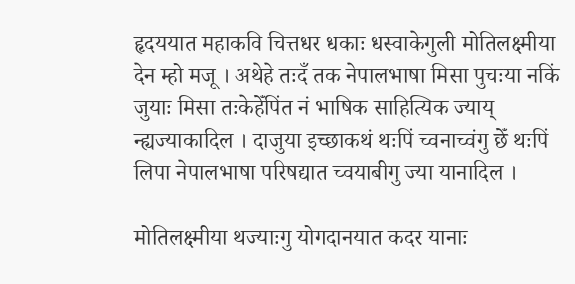हृदययात महाकवि चित्तधर धकाः धस्वाकेगुली मोतिलक्ष्मीया देन म्हो मजू । अथेहे तःदँ तक नेपालभाषा मिसा पुचःया नकिं जुयाः मिसा तःकेहेँपिंत नं भाषिक साहित्यिक ज्याय् न्ह्यज्याकादिल । दाजुया इच्छाकथं थःपिं च्वनाच्वंगु छेँ थःपिं लिपा नेपालभाषा परिषद्यात च्वयाबीगु ज्या यानादिल ।

मोतिलक्ष्मीया थज्याःगु योगदानयात कदर यानाः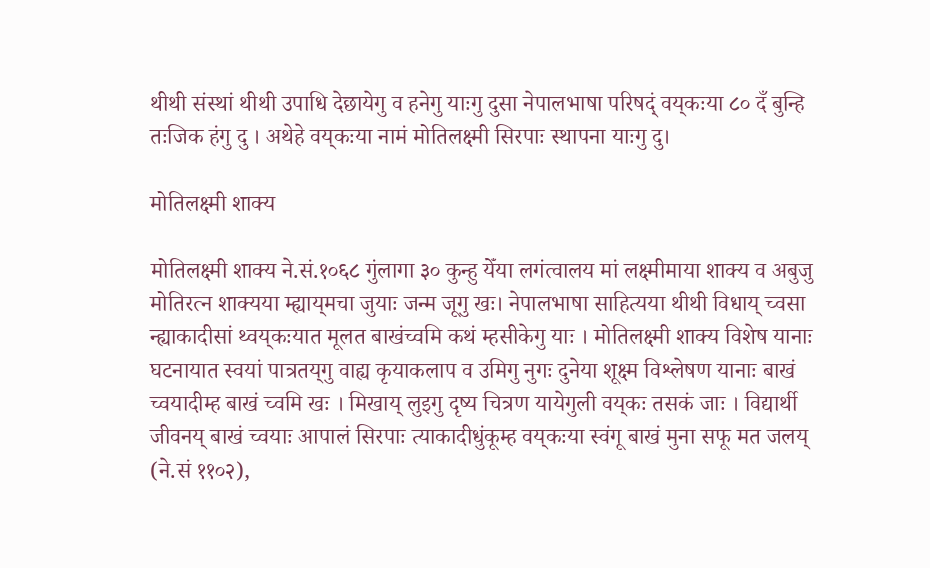थीथी संस्थां थीथी उपाधि देछायेगु व हनेगु याःगु दुसा नेपालभाषा परिषद्ं वय्‌कःया ८० दँ बुन्हि तःजिक हंगु दु । अथेहे वय्‌कःया नामं मोतिलक्ष्मी सिरपाः स्थापना याःगु दु।

मोतिलक्ष्मी शाक्य

मोतिलक्ष्मी शाक्य ने.सं.१०६८ गुंलागा ३० कुन्हु येँया लगंत्वालय मां लक्ष्मीमाया शाक्य व अबुजु मोतिरत्न शाक्यया म्ह्याय्‌मचा जुयाः जन्म जूगु खः। नेपालभाषा साहित्यया थीथी विधाय् च्वसा न्ह्याकादीसां थ्वय्‌कःयात मूलत बाखंच्वमि कथं म्हसीकेगु याः । मोतिलक्ष्मी शाक्य विशेष यानाः घटनायात स्वयां पात्रतय्‌गु वाह्य कृयाकलाप व उमिगु नुगः दुनेया शूक्ष्म विश्लेषण यानाः बाखं च्वयादीम्ह बाखं च्वमि खः । मिखाय् लुइगु दृष्य चित्रण यायेगुली वय्‌कः तसकं जाः । विद्यार्थी जीवनय् बाखं च्वयाः आपालं सिरपाः त्याकादीधुंकूम्ह वय्‌कःया स्वंगू बाखं मुना सफू मत जलय् (ने.सं ११०२),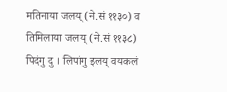मतिनाया जलय् (ने.सं ११३०) व तिमिलाया जलय् (ने.सं ११३८) पिदंगु दु । लिपांगु इलय् वयकलं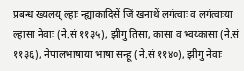प्रबन्ध ख्यलय् ल्हाः न्ह्याकादिसें जिं खनाथें लगंत्वाः व लगंत्वाःया ल्हासा नेवाः (ने.सं ११३५), झीगु तिसा, कासा व भ्वय्कासा (ने.सं ११३६), नेपालभाषाया भाषा सन्हू (ने.सं ११४०), झीगु नेवाः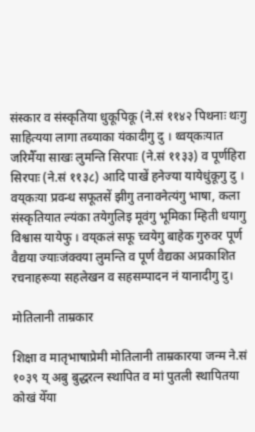संस्कार व संस्कृतिया धुकूपिकू (ने.सं ११४२ पिथनाः थःगु साहित्यया लागा तब्याका यंकादीगु दु । थ्वय्‌कःयात जरिमैँया साखः लुमन्ति सिरपाः (ने.सं ११३३) व पूर्णहिरा सिरपाः (ने.सं ११३८) आदि पाखें हनेज्या यायेधुंकूगु दु । वय्‌कःया प्रवन्ध सफूतसें झीगु तनावनेत्यंगु भाषा, कला संस्कृतियात ल्यंका तयेगुलिइ मूवंगु भूमिका म्हिती धयागु विश्वास यायेफु । वय्‌कलं सफू च्वयेगु बाहेक गुरुवर पूर्ण वैद्यया ज्याःजंक्वया लुमन्ति व पूर्ण वैद्यका अप्रकाशित रचनाहरूया सहलेखन व सहसम्पादन नं यानादीगु दु।

मोतिलानी ताम्रकार

शिक्षा व मातृभाषाप्रेमी मोतिलानी ताम्रकारया जन्म ने.सं १०३९ य् अबु बुद्धरत्न स्थापित व मां पुतली स्थापितया कोखं येँया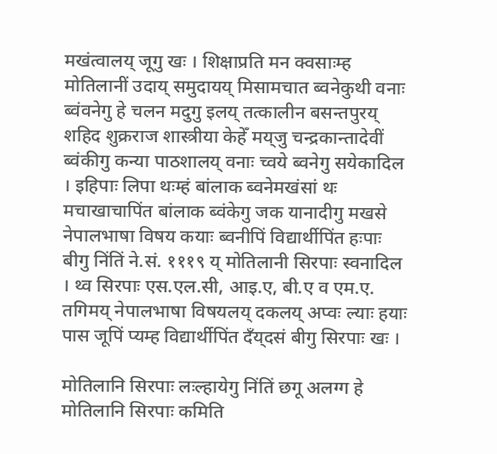मखंत्वालय् जूगु खः । शिक्षाप्रति मन क्वसाःम्ह मोतिलानीं उदाय् समुदायय् मिसामचात ब्वनेकुथी वनाः ब्वंवनेगु हे चलन मदुगु इलय् तत्कालीन बसन्तपुरय् शहिद शुक्रराज शास्त्रीया केहेँ मय्‌जु चन्द्रकान्तादेवीं ब्वंकीगु कन्या पाठशालय् वनाः च्वये ब्वनेगु सयेकादिल । इहिपाः लिपा थःम्हं बांलाक ब्वनेमखंसां थः मचाखाचापिंत बांलाक ब्वंकेगु जक यानादीगु मखसे नेपालभाषा विषय कयाः ब्वनीपिं विद्यार्थीपिंत हःपाः बीगु निंतिं ने.सं. १११९ य् मोतिलानी सिरपाः स्वनादिल । थ्व सिरपाः एस.एल.सी, आइ.ए, बी.ए व एम.ए. तगिमय् नेपालभाषा विषयलय् दकलय् अप्वः ल्याः हयाः पास जूपिं प्यम्ह विद्यार्थीपिंत दँय्‌दसं बीगु सिरपाः खः ।

मोतिलानि सिरपाः लःल्हायेगु निंतिं छगू अलग्ग हे मोतिलानि सिरपाः कमिति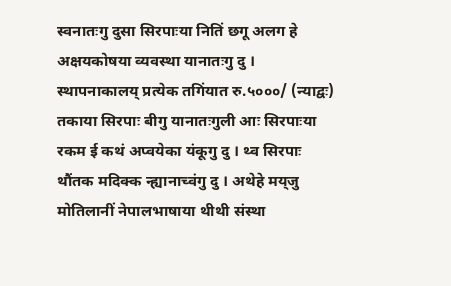स्वनातःगु दुसा सिरपाःया नितिं छगू अलग हे अक्षयकोषया व्यवस्था यानातःगु दु । स्थापनाकालय् प्रत्येक तगिंयात रु.५०००/ (न्याद्वः) तकाया सिरपाः बीगु यानातःगुली आः सिरपाःया रकम ई कथं अप्वयेका यंकूगु दु । थ्व सिरपाः थौंतक मदिक्क न्ह्यानाच्वंगु दु । अथेहे मय्‌जु मोतिलानीं नेपालभाषाया थीथी संस्था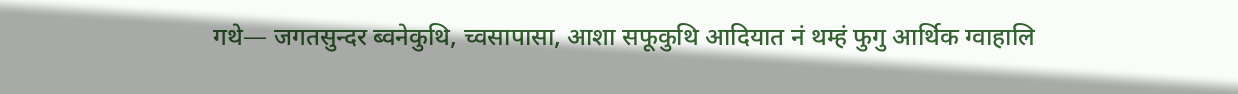गथे— जगतसुन्दर ब्वनेकुथि, च्वसापासा, आशा सफूकुथि आदियात नं थम्हं फुगु आर्थिक ग्वाहालि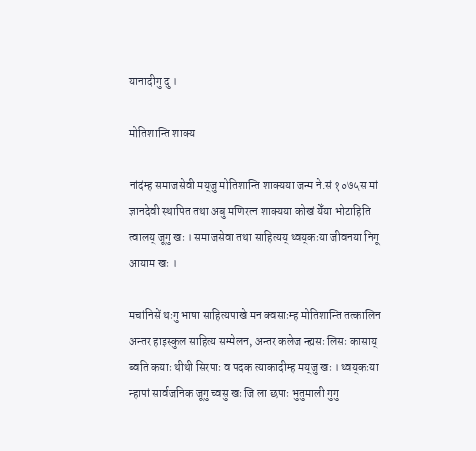यानादीगु दु ।

मोतिशान्ति शाक्य

नांदंम्ह समाजसेवी मय्‌जु मोतिशान्ति शाक्यया जन्म ने.सं १०७५स मां ज्ञानदेवी स्थापित तथा अबु मणिरत्न शाक्यया कोखं येँया भोटाहिति त्वालय् जूगु खः । समाजसेवा तथा साहित्यय् थ्वय्‌कःया जीवनया निगू आयाम खः ।

मचांनिसें थःगु भाषा साहित्यपाखे मन क्वसाःम्ह मोतिशान्ति तत्कालिन अन्तर हाइस्कुल साहित्य सम्मेलन, अन्तर कलेज न्ह्यसः लिसः कासाय् ब्वति कयाः थीथी सिरपाः व पदक त्याकादीम्ह मय्‌जु खः । थ्वय्‌कःया न्हापां सार्वजनिक जूगु च्वसु खः जि ला छपाः भुतुमाली गुगु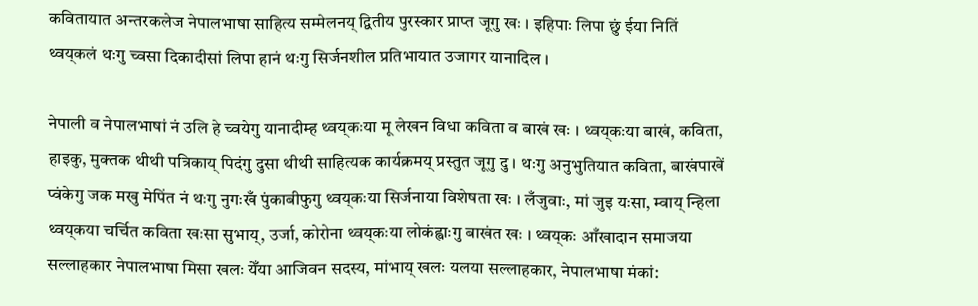कवितायात अन्तरकलेज नेपालभाषा साहित्य सम्मेलनय् द्वितीय पुरस्कार प्राप्त जूगु खः । इहिपाः लिपा छुं ईया नितिं थ्वय्‌कलं थःगु च्वसा दिकादीसां लिपा हानं थःगु सिर्जनशील प्रतिभायात उजागर यानादिल ।

नेपाली व नेपालभाषां नं उलि हे च्वयेगु यानादीम्ह थ्वय्‌कःया मू लेखन विधा कविता व बाखं खः । थ्वय्‌कःया बाखं, कविता, हाइकु, मुक्तक थीथी पत्रिकाय् पिदंगु दुसा थीथी साहित्यक कार्यक्रमय् प्रस्तुत जूगु दु । थःगु अनुभुतियात कविता, बाखंपाखें प्वंकेगु जक मखु मेपिंत नं थःगु नुगःखँ पुंकाबीफुगु थ्वय्‌कःया सिर्जनाया विशेषता खः । लँजुवाः, मां जुइ यःसा, म्वाय् न्हिला थ्वय्‌कया चर्चित कविता खःसा सुभाय्, उर्जा, कोरोना थ्वय्‌कःया लोकंह्वाःगु बाखंत खः । थ्वय्‌कः आँखादान समाजया सल्लाहकार नेपालभाषा मिसा खलः येँया आजिवन सदस्य, मांभाय् खलः यलया सल्लाहकार, नेपालभाषा मंकां: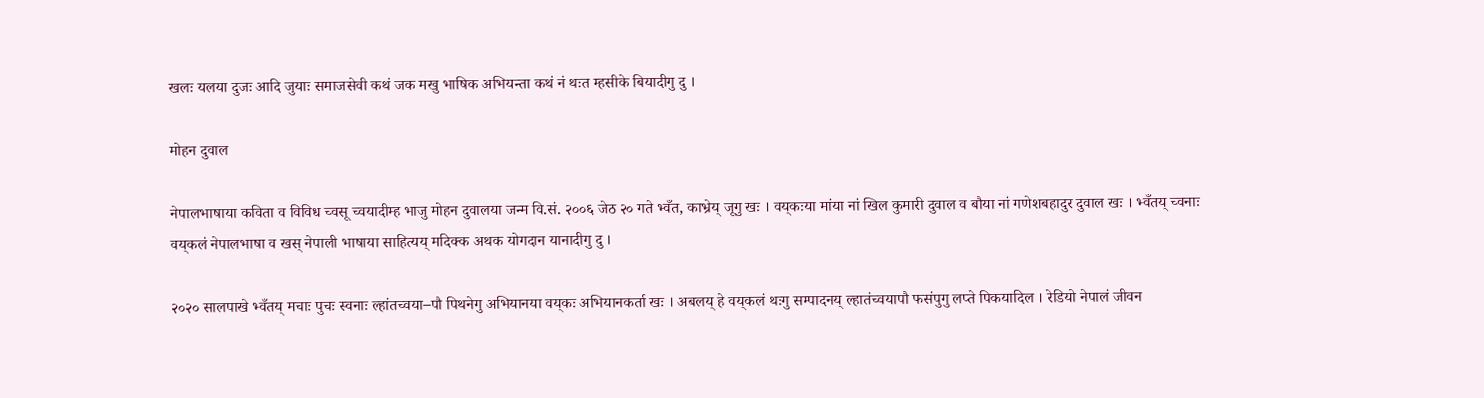खलः यलया दुजः आदि जुयाः समाजसेवी कथं जक मखु भाषिक अभियन्ता कथं नं थःत म्हसीके बियादीगु दु ।

मोहन दुवाल

नेपालभाषाया कविता व विविध च्वसू च्वयादीम्ह भाजु मोहन दुवालया जन्म वि.सं. २००६ जेठ २० गते भ्वँत, काभ्रेय् जूगु खः । वय्‌कःया मांया नां खिल कुमारी दुवाल व बौया नां गणेशबहादुर दुवाल खः । भ्वँतय् च्वनाः वय्‌कलं नेपालभाषा व खस् नेपाली भाषाया साहित्यय् मदिक्क अथक योगदान यानादीगु दु ।

२०२० सालपाखे भ्वँतय् मचाः पुचः स्वनाः ल्हांतच्वया–पौ पिथनेगु अभियानया वय्‌कः अभियानकर्ता खः । अबलय् हे वय्‌कलं थःगु सम्पादनय् ल्हातंच्वयापौ फसंपुगु लप्ते पिकयादिल । रेडियो नेपालं जीवन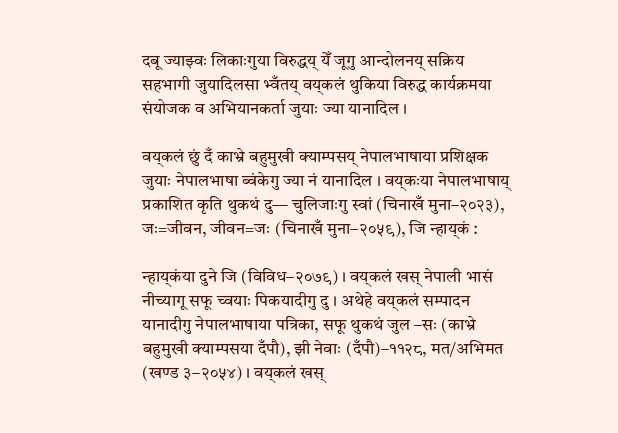दबू ज्याझ्वः लिकाःगुया विरुद्धय् येँ जूगु आन्दोलनय् सक्रिय सहभागी जुयादिलसा भ्वँतय् वय्‌कलं थुकिया विरुद्ध कार्यक्रमया संयोजक व अभियानकर्ता जुयाः ज्या यानादिल ।

वय्‌कलं छुं दँ काभ्रे बहुमुखी क्याम्पसय् नेपालभाषाया प्रशिक्षक जुयाः नेपालभाषा ब्वंकेगु ज्या नं यानादिल । वय्‌कःया नेपालभाषाय् प्रकाशित कृति थुकथं दु— चुलिजाःगु स्वां (चिनाखँ मुना–२०२३), जः=जीवन, जीवन=जः (चिनाखँ मुना–२०५९), जि न्हाय्‌कं :

न्हाय्‌कंया दुने जि (विविध–२०७९) । वय्‌कलं खस् नेपाली भासं नीच्यागू सफू च्वयाः पिकयादीगु दु । अथेहे वय्‌कलं सम्पादन यानादीगु नेपालभाषाया पत्रिका, सफू थुकथं जुल –सः (काभ्रे बहुमुखी क्याम्पसया दँपौ), झी नेवाः (दँपौ)–११२८, मत/अभिमत (खण्ड ३–२०५४) । वय्‌कलं खस्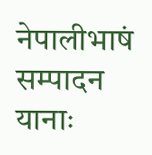नेपालीभाषं सम्पादन यानाः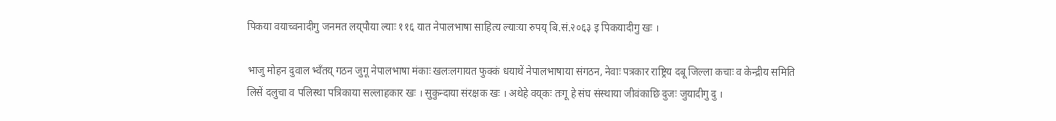पिकया वयाच्वनादीगु जनमत लय्‌पौया ल्याः ११६ यात नेपालभाषा साहित्य ल्याःया रुपय् बि.सं.२०६३ इ पिकयादीगु खः ।

भाजु मोहन दुवाल भ्वँतय् गठन जुगू नेपालभाषा मंकाः खलःलगायत फुक्कं धयाथें नेपालभाषाया संगठन, नेवाः पत्रकार राष्ट्रिय दबू जिल्ला कचाः व केन्द्रीय समिति लिसें दलुचा व पलिस्था पत्रिकाया सल्लाहकार खः । सुकुन्दाया संरक्षक खः । अथेहे वय्‌कः तःगू हे संघ संस्थाया जीवंकाछि दुजः जुयादीगु दु ।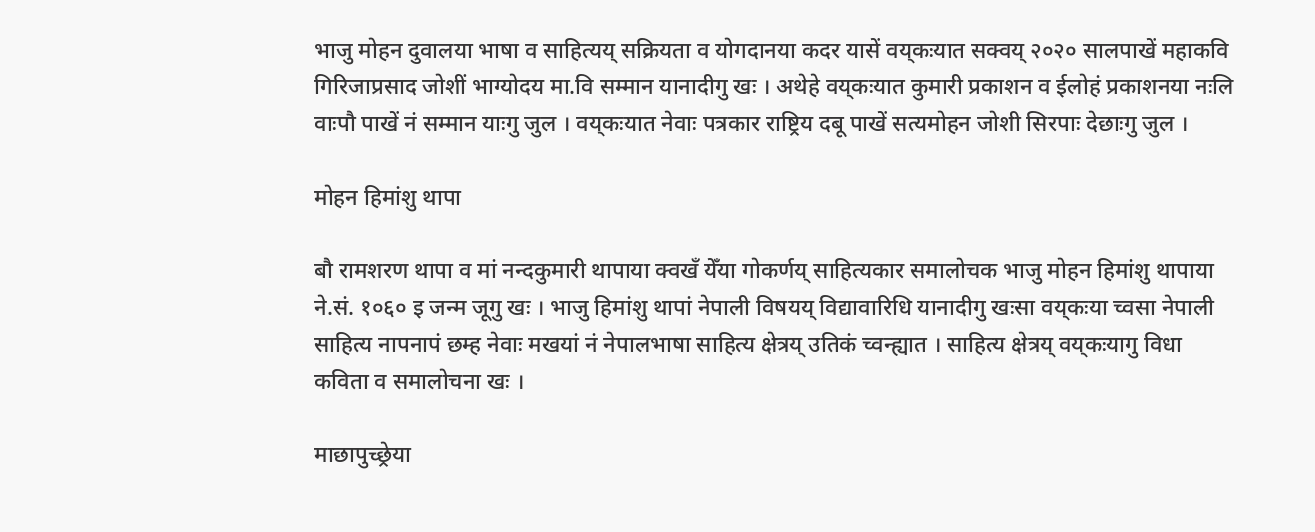भाजु मोहन दुवालया भाषा व साहित्यय् सक्रियता व योगदानया कदर यासें वय्‌कःयात सक्वय् २०२० सालपाखें महाकवि गिरिजाप्रसाद जोशीं भाग्योदय मा.वि सम्मान यानादीगु खः । अथेहे वय्‌कःयात कुमारी प्रकाशन व ईलोहं प्रकाशनया नःलि वाःपौ पाखें नं सम्मान याःगु जुल । वय्‌कःयात नेवाः पत्रकार राष्ट्रिय दबू पाखें सत्यमोहन जोशी सिरपाः देछाःगु जुल ।

मोहन हिमांशु थापा

बौ रामशरण थापा व मां नन्दकुमारी थापाया क्वखँ येँया गोकर्णय् साहित्यकार समालोचक भाजु मोहन हिमांशु थापाया ने.सं. १०६० इ जन्म जूगु खः । भाजु हिमांशु थापां नेपाली विषयय् विद्यावारिधि यानादीगु खःसा वय्‌कःया च्वसा नेपाली साहित्य नापनापं छम्ह नेवाः मखयां नं नेपालभाषा साहित्य क्षेत्रय् उतिकं च्वन्ह्यात । साहित्य क्षेत्रय् वय्‌कःयागु विधा कविता व समालोचना खः ।

माछापुच्छ्रेया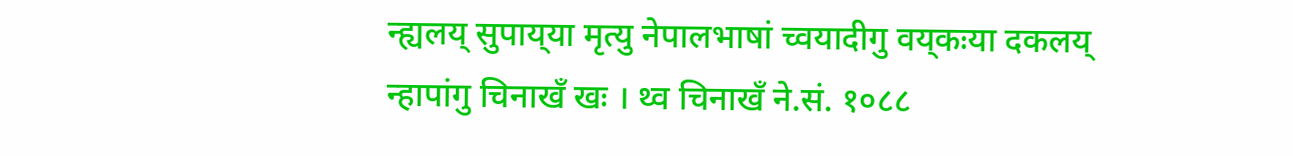न्ह्यलय् सुपाय्‌या मृत्यु नेपालभाषां च्वयादीगु वय्‌कःया दकलय् न्हापांगु चिनाखँ खः । थ्व चिनाखँ ने.सं. १०८८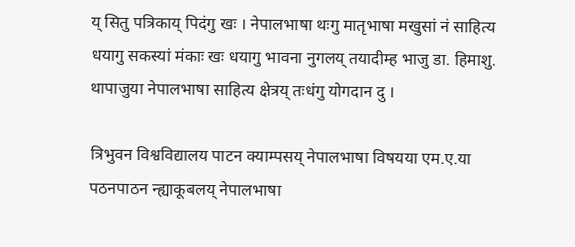य् सितु पत्रिकाय् पिदंगु खः । नेपालभाषा थःगु मातृभाषा मखुसां नं साहित्य धयागु सकस्यां मंकाः खः धयागु भावना नुगलय् तयादीम्ह भाजु डा. हिमाशु. थापाजुया नेपालभाषा साहित्य क्षेत्रय् तःधंगु योगदान दु ।

त्रिभुवन विश्वविद्यालय पाटन क्याम्पसय् नेपालभाषा विषयया एम.ए.या पठनपाठन न्ह्याकूबलय् नेपालभाषा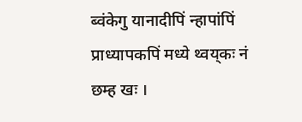ब्वंकेगु यानादीपिं न्हापांपिं प्राध्यापकपिं मध्ये थ्वय्‌कः नं छम्ह खः ।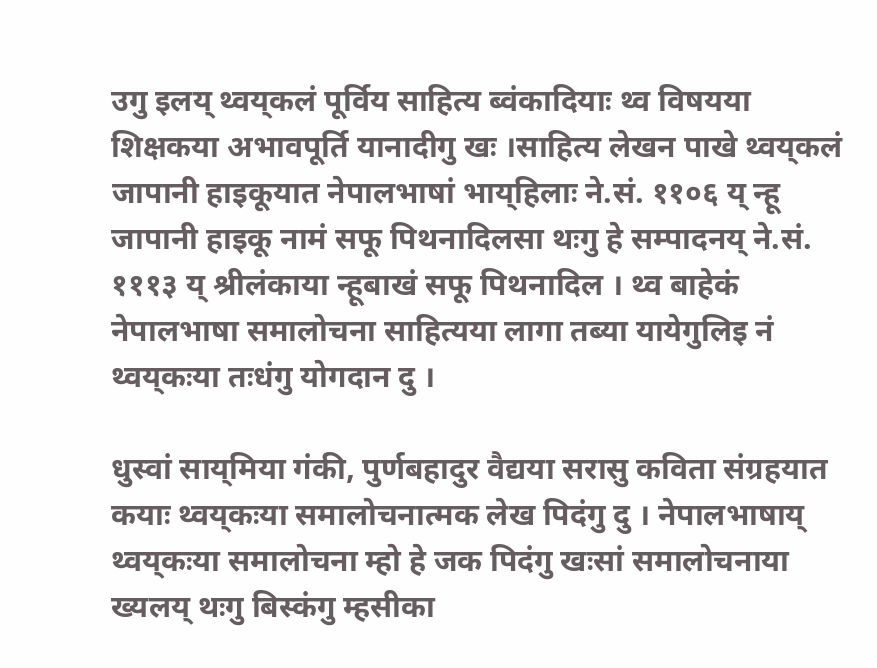उगु इलय् थ्वय्‌कलं पूर्विय साहित्य ब्वंकादियाः थ्व विषयया शिक्षकया अभावपूर्ति यानादीगु खः ।साहित्य लेखन पाखे थ्वय्‌कलं जापानी हाइकूयात नेपालभाषां भाय्‌हिलाः ने.सं. ११०६ य् न्हू जापानी हाइकू नामं सफू पिथनादिलसा थःगु हे सम्पादनय् ने.सं. १११३ य् श्रीलंकाया न्हूबाखं सफू पिथनादिल । थ्व बाहेकं नेपालभाषा समालोचना साहित्यया लागा तब्या यायेगुलिइ नं थ्वय्‌कःया तःधंगु योगदान दु ।

धुस्वां साय्‌मिया गंकी, पुर्णबहादुर वैद्यया सरासु कविता संग्रहयात कयाः थ्वय्‌कःया समालोचनात्मक लेख पिदंगु दु । नेपालभाषाय् थ्वय्‌कःया समालोचना म्हो हे जक पिदंगु खःसां समालोचनाया ख्यलय् थःगु बिस्कंगु म्हसीका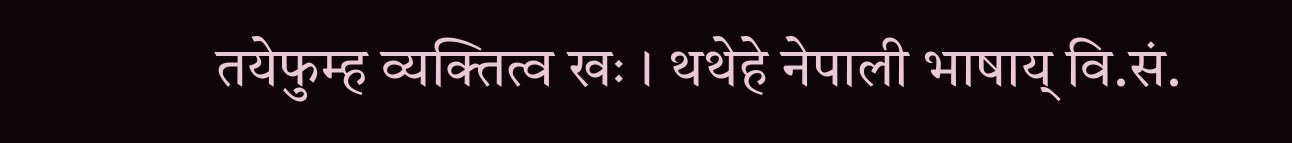तयेफुम्ह व्यक्तित्व खः । थथेहे नेपाली भाषाय् वि.सं.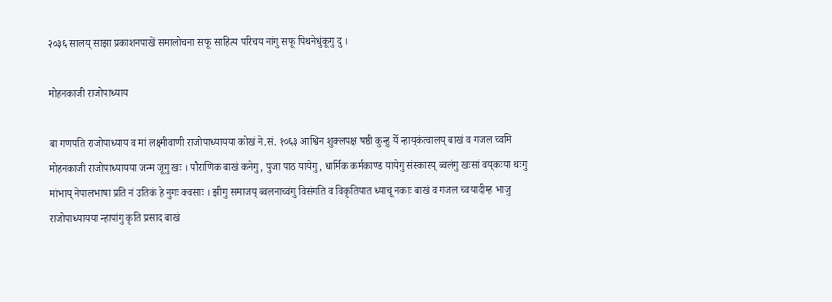२०३६ सालय् साझा प्रकाशनपाखें समालोचना सफू साहित्य परिचय नांगु सफू पिथनेधुंकूगु दु ।

मोहनकाजी राजोपाध्याय

बा गणपति राजोपाध्याय व मां लक्ष्मीवाणी राजोपाध्यायया कोखं ने.सं. १०६३ आश्विन शुक्लपक्ष षष्ठी कुन्हु येँ न्हाय्‌कंत्वालय् बाखं व गजल च्वमि मोहनकाजी राजोपाध्यायया जन्म जूगु खः । पौराणिक बाखं कनेगु, पुजा पाठ यायेगु, धार्मिक कर्मकाण्ड यायेगु संस्कारय् ब्वलंगु खःसां वय्‌कःया थःगु मांभाय् नेपालभाषा प्रति नं उतिकं हे नुगः क्वसाः । झीगु समाजय् ब्वलनाच्वंगु विसंगति व विकृतियात ध्याचू नकाः बाखं व गजल च्वयादीम्ह भाजु राजोपाध्यायया न्हापांगु कृति प्रसाद बाखं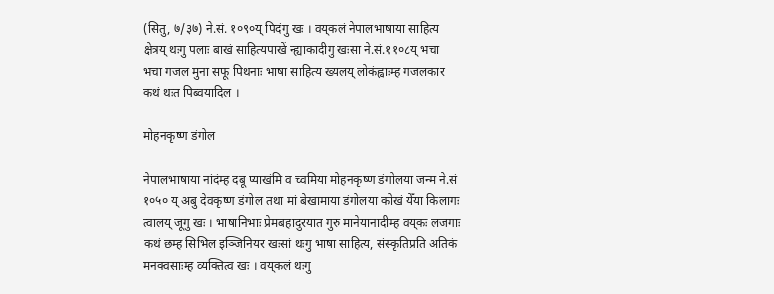(सितु, ७/३७) ने.सं. १०९०य् पिदंगु खः । वय्‌कलं नेपालभाषाया साहित्य क्षेत्रय् थःगु पलाः बाखं साहित्यपाखें न्ह्याकादीगु खःसा ने.सं.११०८य् भचा भचा गजल मुना सफू पिथनाः भाषा साहित्य ख्यलय् लोकंह्वाःम्ह गजलकार कथं थःत पिब्वयादिल ।

मोहनकृष्ण डंगोल

नेपालभाषाया नांदंम्ह दबू प्याखंमि व च्वमिया मोहनकृष्ण डंगोलया जन्म ने.सं १०५० य् अबु देवकृष्ण डंगोल तथा मां बेखामाया डंगोलया कोखं येँया किलागः त्वालय् जूगु खः । भाषानिभाः प्रेमबहादुरयात गुरु मानेयानादीम्ह वय्‌कः लजगाः कथं छम्ह सिभिल इञ्जिनियर खःसां थःगु भाषा साहित्य, संस्कृतिप्रति अतिकं मनक्वसाःम्ह व्यक्तित्व खः । वय्‌कलं थःगु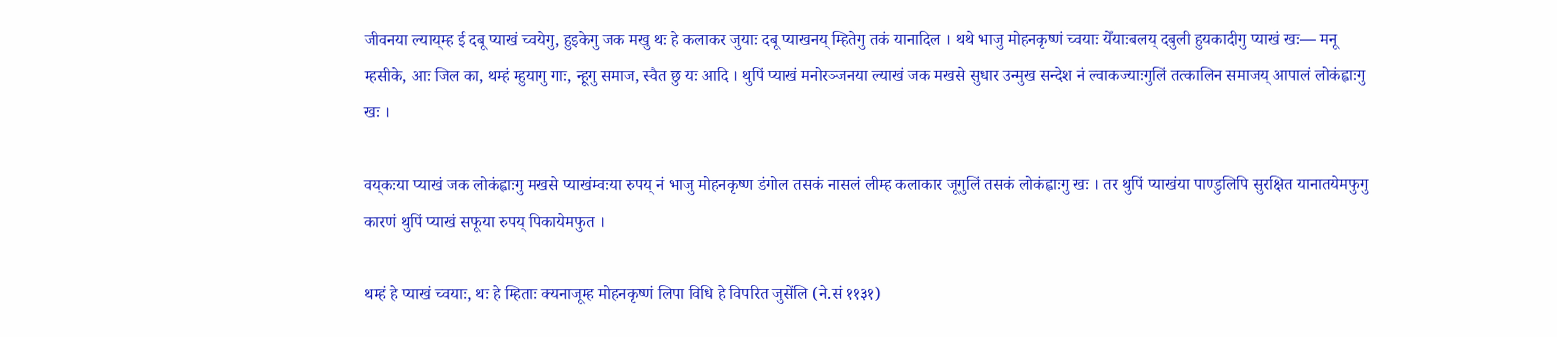जीवनया ल्याय्‌म्ह ई दबू प्याखं च्वयेगु, हुइकेगु जक मखु थः हे कलाकर जुयाः दबू प्याखनय् म्हितेगु तकं यानादिल । थथे भाजु मोहनकृष्णं च्वयाः येँयाःबलय् दबुली हुयकादीगु प्याखं खः— मनू म्हसीके, आः जिल का, थम्हं म्हुयागु गाः, न्हूगु समाज, स्वैत छु यः आदि । थुपिं प्याखं मनोरञ्जनया ल्याखं जक मखसे सुधार उन्मुख सन्देश नं ल्वाकज्याःगुलिं तत्कालिन समाजय् आपालं लोकंह्वाःगु खः ।

वय्‌कःया प्याखं जक लोकंह्वाःगु मखसे प्याखंम्वःया रुपय् नं भाजु मोहनकृष्ण डंगोल तसकं नासलं लीम्ह कलाकार जूगुलिं तसकं लोकंह्वाःगु खः । तर थुपिं प्याखंया पाण्डुलिपि सुरक्षित यानातयेमफुगु कारणं थुपिं प्याखं सफूया रुपय् पिकायेमफुत ।

थम्हं हे प्याखं च्वयाः, थः हे म्हिताः क्यनाजूम्ह मोहनकृष्णं लिपा विधि हे विपरित जुसेंलि (ने.सं ११३१)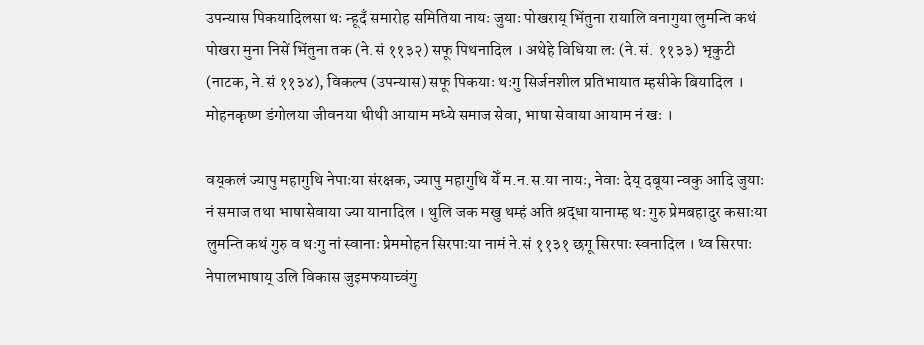उपन्यास पिकयादिलसा थः न्हूदँ समारोह समितिया नायः जुयाः पोखराय् भिंतुना रायालि वनागुया लुमन्ति कथं पोखरा मुना निसें भिंतुना तक (ने.सं ११३२) सफू पिथनादिल । अथेहे विधिया लः (ने.सं. ११३३) भृकुटी (नाटक, ने.सं ११३४), विकल्प (उपन्यास) सफू पिकयाः थःगु सिर्जनशील प्रतिभायात म्हसीके बियादिल । मोहनकृष्ण डंगोलया जीवनया थीथी आयाम मध्ये समाज सेवा, भाषा सेवाया आयाम नं खः ।

वय्‌कलं ज्यापु महागुथि नेपाःया संरक्षक, ज्यापु महागुथि येँ म.न.स.या नायः, नेवाः देय् दबूया न्वकु आदि जुयाः नं समाज तथा भाषासेवाया ज्या यानादिल । थुलि जक मखु थम्हं अति श्रद्धा यानाम्ह थः गुरु प्रेमबहादुर कसाःया लुमन्ति कथं गुरु व थःगु नां स्वानाः प्रेममोहन सिरपाःया नामं ने.सं ११३१ छगू सिरपाः स्वनादिल । थ्व सिरपाः नेपालभाषाय् उलि विकास जुइमफयाच्वंगु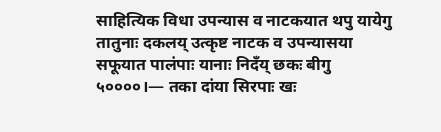साहित्यिक विधा उपन्यास व नाटकयात थपु यायेगु तातुनाः दकलय् उत्कृष्ट नाटक व उपन्यासया सफूयात पालंपाः यानाः निदँय् छकः बीगु ५००००।— तका दांया सिरपाः खः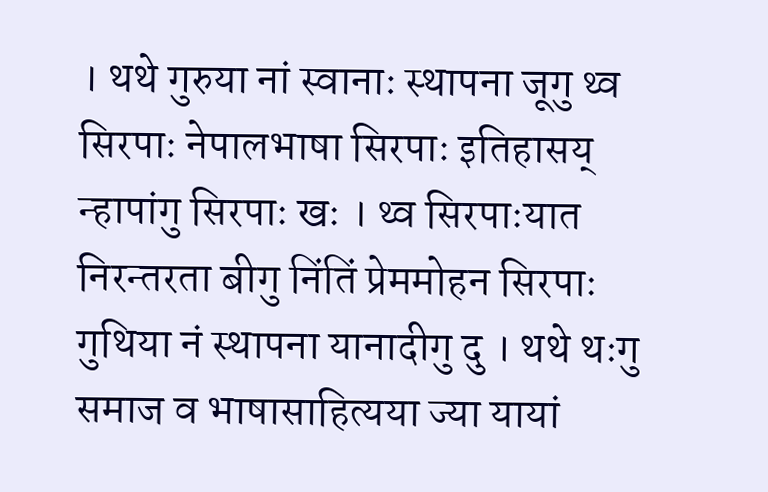। थथे गुरुया नां स्वानाः स्थापना जूगु थ्व सिरपाः नेपालभाषा सिरपाः इतिहासय् न्हापांगु सिरपाः खः । थ्व सिरपाःयात निरन्तरता बीगु निंतिं प्रेममोहन सिरपाः गुथिया नं स्थापना यानादीगु दु । थथे थःगु समाज व भाषासाहित्यया ज्या यायां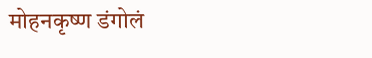मोहनकृष्ण डंगोलं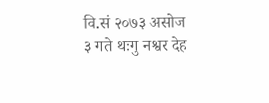वि.सं २०७३ असोज ३ गते थःगु नश्वर देह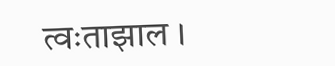त्वःताझाल ।